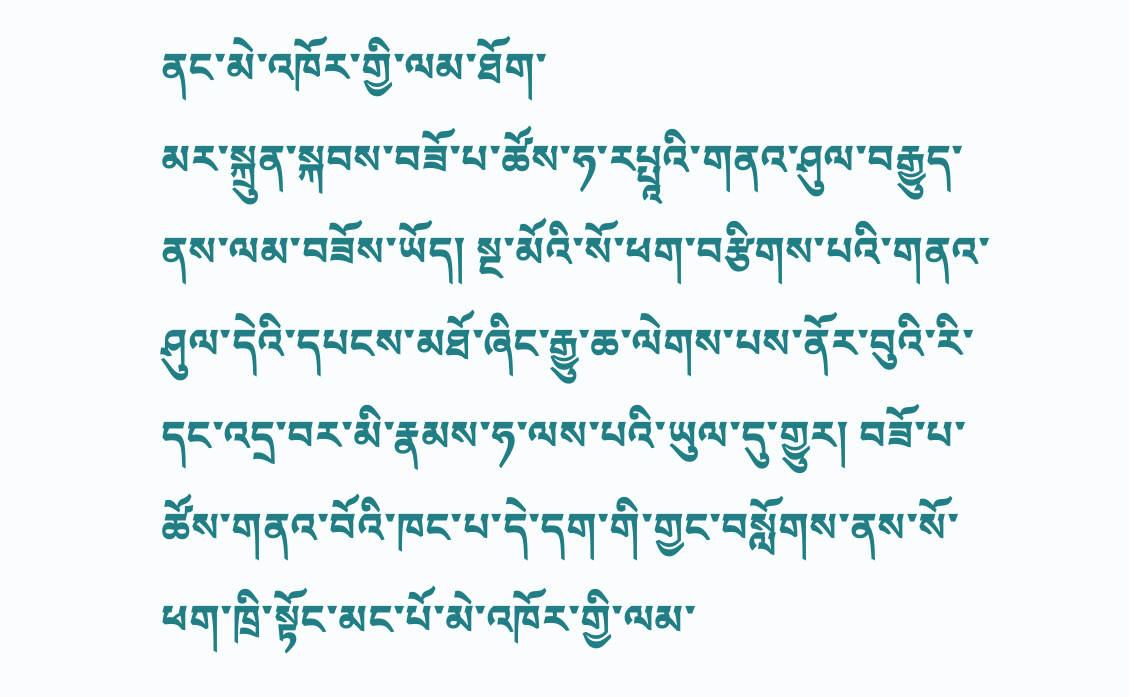ནང་མེ་འཁོར་གྱི་ལམ་ཐོག་
མར་སྐྲུན་སྐབས་བཟོ་པ་ཚོས་ཧ་རཔྤཱའི་གནའ་ཤུལ་བརྒྱུད་ནས་ལམ་བཟོས་ཡོད། སྔ་མོའི་སོ་ཕག་བརྩིགས་པའི་གནའ་
ཤུལ་དེའི་དཔངས་མཐོ་ཞིང་རྒྱུ་ཆ་ལེགས་པས་ནོར་བུའི་རི་དང་འདྲ་བར་མི་རྣམས་ཧ་ལས་པའི་ཡུལ་དུ་གྱུར། བཟོ་པ་
ཚོས་གནའ་བོའི་ཁང་པ་དེ་དག་གི་གྱང་བསློགས་ནས་སོ་ཕག་ཁྲི་སྟོང་མང་པོ་མེ་འཁོར་གྱི་ལམ་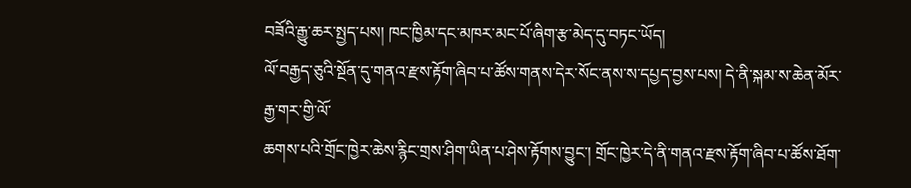བཟོའི་རྒྱུ་ཆར་སྤྱད་པས། ཁང་ཁྱིམ་དང་མཁར་མང་པོ་ཞིག་རྩ་མེད་དུ་བཏང་ཡོད།
ལོ་བརྒྱད་ཅུའི་སྔོན་དུ་གནའ་རྫས་རྟོག་ཞིབ་པ་ཚོས་གནས་དེར་སོང་ནས་ས་དཔྱད་བྱས་པས། དེ་ནི་སྐམ་ས་ཆེན་མོར་
རྒྱ་གར་གྱི་ལོ་
ཆགས་པའི་གྲོང་ཁྱེར་ཆེས་རྙིང་གྲས་ཤིག་ཡིན་པ་ཤེས་རྟོགས་བྱུང་། གྲོང་ཁྱེར་དེ་ནི་གནའ་རྫས་རྟོག་ཞིབ་པ་ཚོས་ཐོག་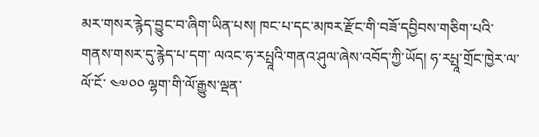མར་གསར་རྙེད་བྱུང་བ་ཞིག་ཡིན་པས། ཁང་པ་དང་མཁར་རྫོང་གི་བཟོ་དབྱིབས་གཅིག་པའི་གནས་གསར་དུ་རྙེད་པ་དག་ ལའང་ཧ་རཔྤཱའི་གནའ་ཤུལ་ཞེས་འབོད་ཀྱི་ཡོད། ཧ་རཔྤཱ་གྲོང་ཁྱེར་ལ་ལོ་ངོ་ ༤༧༠༠ ལྷག་གི་ལོ་རྒྱུས་ལྡན་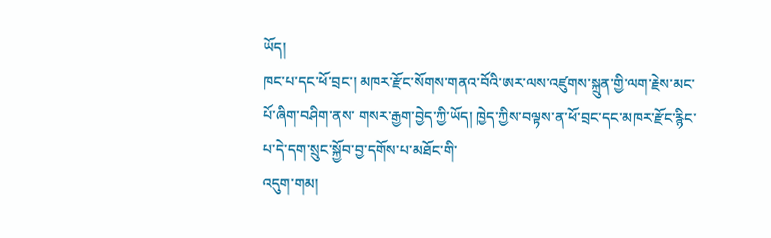ཡོད།
ཁང་པ་དང་ཕོ་བྲང་། མཁར་རྫོང་སོགས་གནའ་བོའི་ཨར་ལས་འཛུགས་སྐྲུན་གྱི་ལག་རྗེས་མང་པོ་ཞིག་བཤིག་ནས་ གསར་རྒྱག་བྱེད་ཀྱི་ཡོད། ཁྱེད་ཀྱིས་བལྟས་ན་ཕོ་བྲང་དང་མཁར་རྫོང་རྙིང་པ་དེ་དག་སྲུང་སྐྱོབ་བྱ་དགོས་པ་མཐོང་གི་
འདུག་གམ།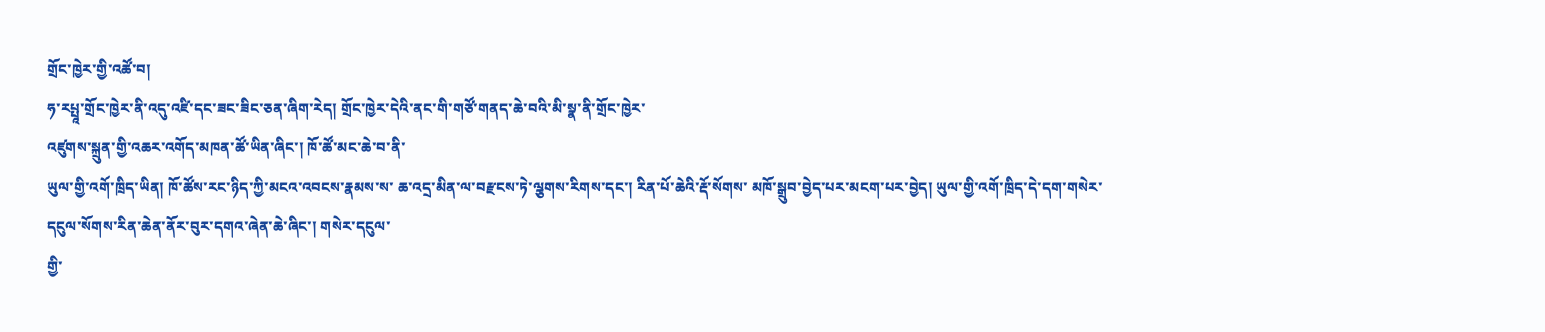གྲོང་ཁྱེར་གྱི་འཚོ་བ།
ཧ་རཔྤཱ་གྲོང་ཁྱེར་ནི་འདུ་འཛི་དང་ཟང་ཟིང་ཅན་ཞིག་རེད། གྲོང་ཁྱེར་དེའི་ནང་གི་གཙོ་གནད་ཆེ་བའི་མི་སྣ་ནི་གྲོང་ཁྱེར་
འཛུགས་སྐྲུན་གྱི་འཆར་འགོད་མཁན་ཚོ་ཡིན་ཞིང་། ཁོ་ཚོ་མང་ཆེ་བ་ནི་
ཡུལ་གྱི་འགོ་ཁྲིད་ཡིན། ཁོ་ཚོས་རང་ཉིད་ཀྱི་མངའ་འབངས་རྣམས་ས་ ཆ་འདྲ་མིན་ལ་བརྫངས་ཏེ་ལྕགས་རིགས་དང་། རིན་པོ་ཆེའི་རྡོ་སོགས་ མཁོ་སྒྲུབ་བྱེད་པར་མངག་པར་བྱེད། ཡུལ་གྱི་འགོ་ཁྲིད་དེ་དག་གསེར་
དངུལ་སོགས་རིན་ཆེན་ནོར་བུར་དགའ་ཞེན་ཆེ་ཞིང་། གསེར་དངུལ་
གྱི་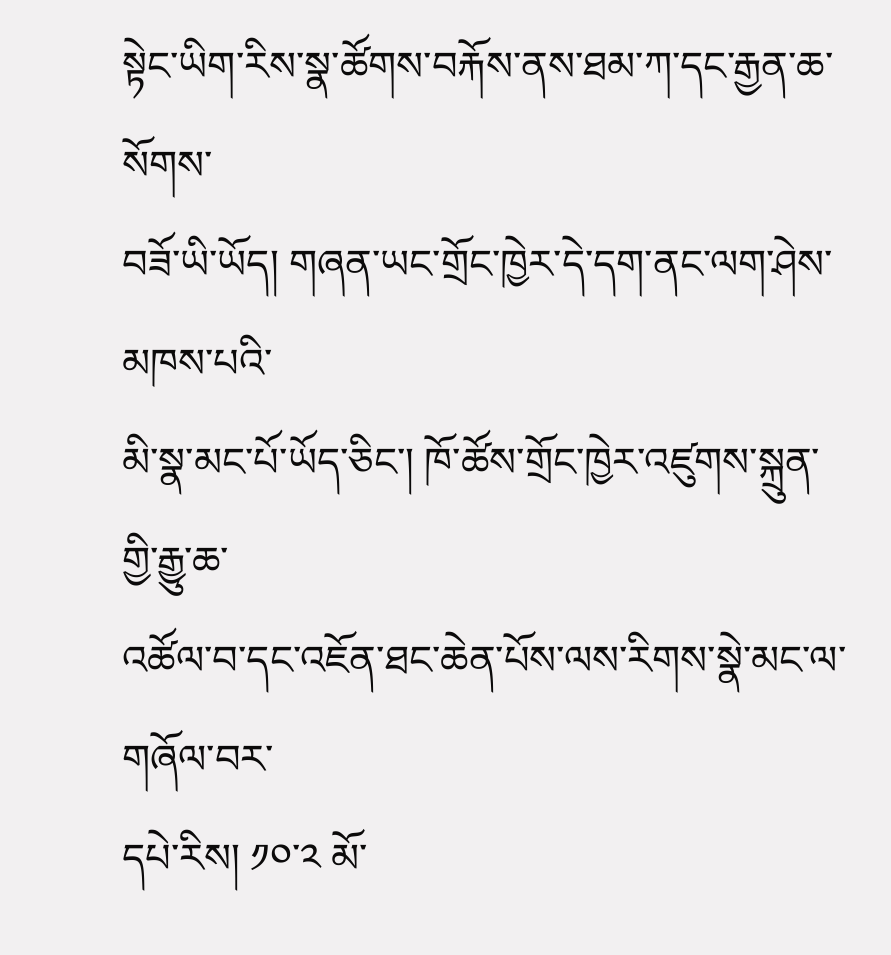སྟེང་ཡིག་རིས་སྣ་ཚོགས་བརྐོས་ནས་ཐམ་ཀ་དང་རྒྱན་ཆ་སོགས་
བཟོ་ཡི་ཡོད། གཞན་ཡང་གྲོང་ཁྱེར་དེ་དག་ནང་ལག་ཤེས་མཁས་པའི་
མི་སྣ་མང་པོ་ཡོད་ཅིང་། ཁོ་ཚོས་གྲོང་ཁྱེར་འཛུགས་སྐྲུན་གྱི་རྒྱུ་ཆ་
འཚོལ་བ་དང་འཇོན་ཐང་ཆེན་པོས་ལས་རིགས་སྣེ་མང་ལ་གཞོལ་བར་
དཔེ་རིས། ༡༠་༢ མོ་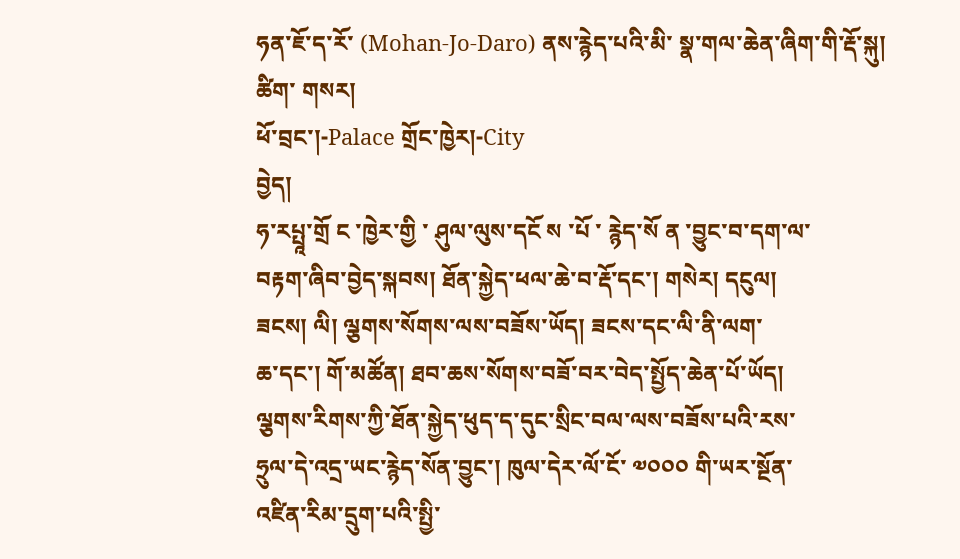ཧན་ཇོ་ད་རོ་ (Mohan-Jo-Daro) ནས་རྙེད་པའི་མི་ སྣ་གལ་ཆེན་ཞིག་གི་རྡོ་སྐུ།
ཚིག་ གསར།
ཕོ་བྲང་།-Palace གྲོང་ཁྱེར།-City
བྱེད།
ཧ་རཔྤཱ་གྲོ ང ་ཁྱེར་གྱི ་ ཤུལ་ལུས་དངོ ས ་པོ ་ རྙེད་སོ ན ་བྱུང་བ་དག་ལ་
བརྟག་ཞིབ་བྱེད་སྐབས། ཐོན་སྐྱེད་ཕལ་ཆེ་བ་རྡོ་དང་། གསེར། དངུལ།
ཟངས། ལི། ལྕགས་སོགས་ལས་བཟོས་ཡོད། ཟངས་དང་ལི་ནི་ལག་
ཆ་དང་། གོ་མཚོན། ཐབ་ཆས་སོགས་བཟོ་བར་བེད་སྤྱོད་ཆེན་པོ་ཡོད།
ལྕགས་རིགས་ཀྱི་ཐོན་སྐྱེད་ཕུད་ད་དུང་སྲིང་བལ་ལས་བཟོས་པའི་རས་
ཧྲུལ་དེ་འདྲ་ཡང་རྙེད་སོན་བྱུང་། ཁུལ་དེར་ལོ་ངོ་ ༧༠༠༠ གི་ཡར་སྔོན་
འཛིན་རིམ་དྲུག་པའི་སྤྱི་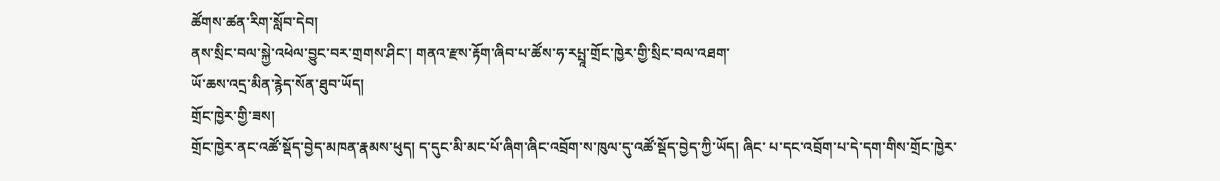ཚོགས་ཚན་རིག་སློབ་དེབ།
ནས་སྲིང་བལ་སྐྱེ་འཕེལ་བྱུང་བར་གྲགས་ཤིང་། གནའ་རྫས་རྟོག་ཞིབ་པ་ཚོས་ཧ་རཔྤཱ་གྲོང་ཁྱེར་གྱི་སྲིང་བལ་འཐག་
ཡོ་ཆས་འདྲ་མིན་རྙེད་སོན་ཐུབ་ཡོད།
གྲོང་ཁྱེར་གྱི་ཟས།
གྲོང་ཁྱེར་ནང་འཚོ་སྡོད་བྱེད་མཁན་རྣམས་ཕུད། ད་དུང་མི་མང་པོ་ཞིག་ཞིང་འབྲོག་ས་ཁུལ་དུ་འཚོ་སྡོད་བྱེད་ཀྱི་ཡོད། ཞིང་ པ་དང་འབྲོག་པ་དེ་དག་གིས་གྲོང་ཁྱེར་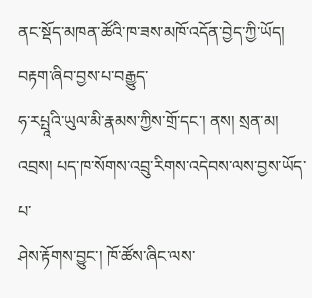ནང་སྡོད་མཁན་ཚོའི་ཁ་ཟས་མཁོ་འདོན་བྱེད་ཀྱི་ཡོད། བརྟག་ཞིབ་བྱས་པ་བརྒྱུད་
ཧ་རཔྤཱའི་ཡུལ་མི་རྣམས་ཀྱིས་གྲོ་དང་། ནས། སྲན་མ། འབྲས། པད་ཁ་སོགས་འབྲུ་རིགས་འདེབས་ལས་བྱས་ཡོད་པ་
ཤེས་རྟོགས་བྱུང་། ཁོ་ཚོས་ཞིང་ལས་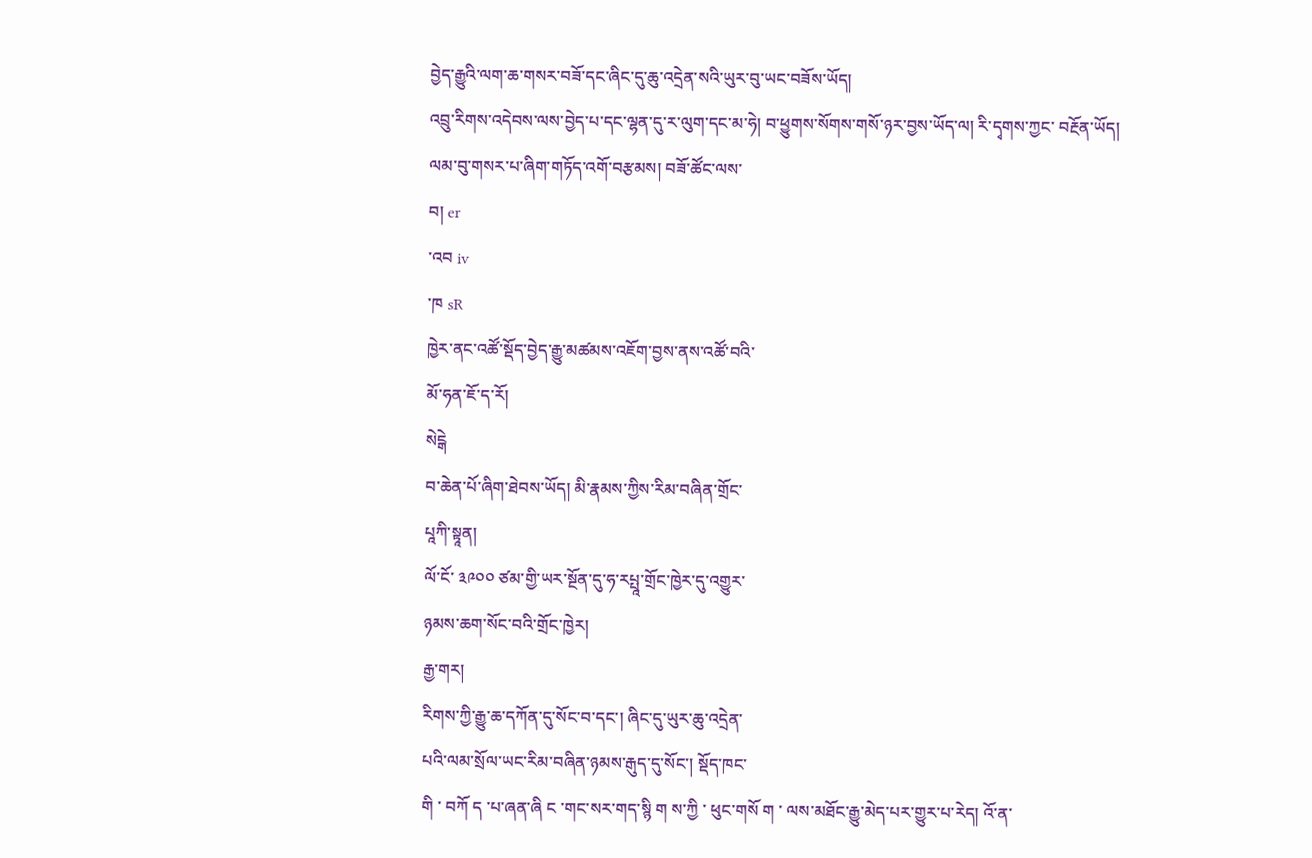བྱེད་རྒྱུའི་ལག་ཆ་གསར་བཟོ་དང་ཞིང་དུ་ཆུ་འདྲེན་སའི་ཡུར་བུ་ཡང་བཟོས་ཡོད།
འབྲུ་རིགས་འདེབས་ལས་བྱེད་པ་དང་ལྷན་དུ་ར་ལུག་དང་མ་ཧེ། བ་ཕྱུགས་སོགས་གསོ་ཉར་བྱས་ཡོད་ལ། རི་དྭགས་ཀྱང་ བརྔོན་ཡོད།
ལམ་བུ་གསར་པ་ཞིག་གཏོད་འགོ་བརྩམས། བཟོ་ཚོང་ལས་
བ། er
་འབ iv
་ཁ sR
ཁྱེར་ནང་འཚོ་སྡོད་བྱེད་རྒྱུ་མཚམས་འཇོག་བྱས་ནས་འཚོ་བའི་
མོ་ཧན་ཇོ་ད་རོ།
སེངྒེ
བ་ཆེན་པོ་ཞིག་ཐེབས་ཡོད། མི་རྣམས་ཀྱིས་རིམ་བཞིན་གྲོང་
པཱཀི་སྟཱན།
ལོ་ངོ་ ༣༩༠༠ ཙམ་གྱི་ཡར་སྔོན་དུ་ཧ་རཔྤཱ་གྲོང་ཁྱེར་དུ་འགྱུར་
ཉམས་ཆག་སོང་བའི་གྲོང་ཁྱེར།
རྒྱ་གར།
རིགས་ཀྱི་རྒྱུ་ཆ་དཀོན་དུ་སོང་བ་དང་། ཞིང་དུ་ཡུར་ཆུ་འདྲེན་
པའི་ལམ་སྲོལ་ཡང་རིམ་བཞིན་ཉམས་རྒུད་དུ་སོང་། སྡོད་ཁང་
གི ་ བཀོ ད ་པ་ཞན་ཞི ང ་གང་སར་གད་སྙི ག ས་ཀྱི ་ ཕུང་གསོ ག ་ ལས་མཐོང་རྒྱུ་མེད་པར་གྱུར་པ་རེད། འོ་ན་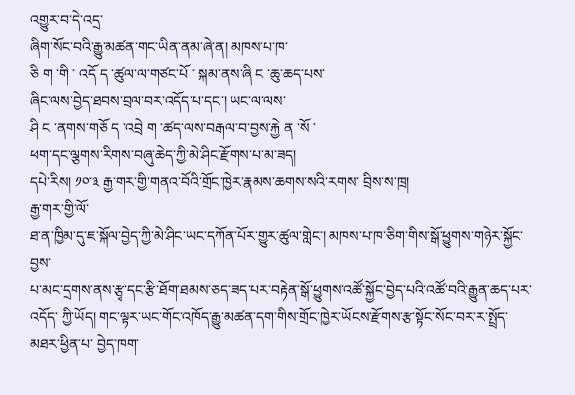འགྱུར་བ་དེ་འདྲ་
ཞིག་སོང་བའི་རྒྱུ་མཚན་གང་ཡིན་ནམ་ཞེ་ན། མཁས་པ་ཁ་
ཅི ག ་གི ་ འདོ ད ་ཚུལ་ལ་གཙང་པོ ་ སྐམ་ནས་ཞི ང ་ཆུ་ཆད་པས་
ཞིང་ལས་བྱེད་ཐབས་བྲལ་བར་འདོད་པ་དང་། ཡང་ལ་ལས་
ཤི ང ་ནགས་གཅོ ད ་འབྲེ ག ་ཚད་ལས་བརྒལ་བ་བྱས་རྐྱེ ན ་སོ ་
ཕག་དང་ལྕགས་རིགས་བཞུ་ཆེད་ཀྱི་མེ་ཤིང་རྫོགས་པ་མ་ཟད།
དཔེ་རིས། ༡༠་༣ རྒྱ་གར་གྱི་གནའ་བོའི་གྲོང་ཁྱེར་རྣམས་ཆགས་སའི་རགས་ བྲིས་ས་ཁྲ།
རྒྱ་གར་གྱི་ལོ་
ཐ་ན་ཁྱིམ་དུ་ཇ་སྐོལ་བྱེད་ཀྱི་མེ་ཤིང་ཡང་དཀོན་པོར་གྱུར་ཚུལ་གླེང་། མཁས་པ་ཁ་ཅིག་གིས་སྒོ་ཕྱུགས་གཉེར་སྐྱོང་བྱས་
པ་མང་དྲགས་ནས་རྩྭ་དང་རྩི་ཐོག་ཐམས་ཅད་ཟད་པར་བརྟེན་སྒོ་ཕྱུགས་འཚོ་སྐྱོང་བྱེད་པའི་འཚོ་བའི་རྒྱུན་ཆད་པར་འདོད་ ཀྱི་ཡོད། གང་ལྟར་ཡང་གོང་འཁོད་རྒྱུ་མཚན་དག་གིས་གྲོང་ཁྱེར་ཡོངས་རྫོགས་རྩ་སྟོང་སོང་བར་ར་སྤྲོད་མཐར་ཕྱིན་པ་ བྱེད་ཁག་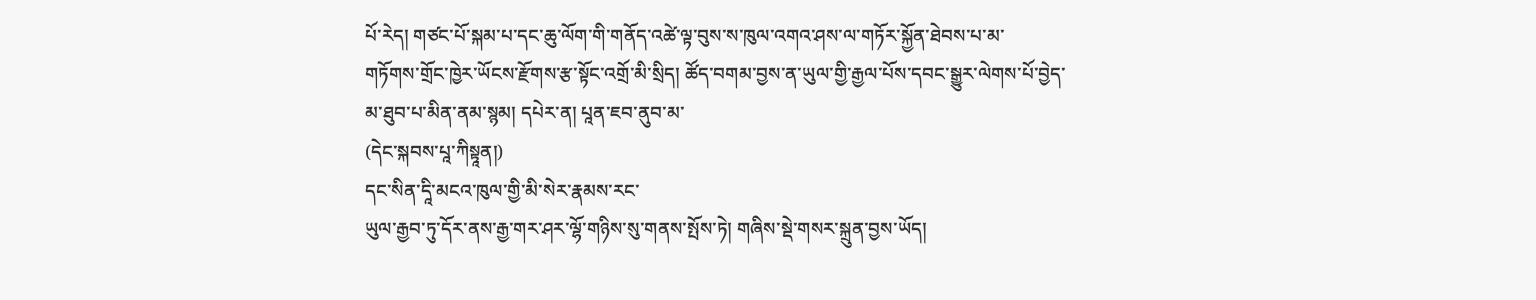པོ་རེད། གཙང་པོ་སྐམ་པ་དང་ཆུ་ལོག་གི་གནོད་འཚེ་ལྟ་བུས་ས་ཁུལ་འགའ་ཤས་ལ་གཏོར་སྐྱོན་ཐེབས་པ་མ་
གཏོགས་གྲོང་ཁྱེར་ཡོངས་རྫོགས་རྩ་སྟོང་འགྲོ་མི་སྲིད། ཚོད་བགམ་བྱས་ན་ཡུལ་གྱི་རྒྱལ་པོས་དབང་སྒྱུར་ལེགས་པོ་བྱེད་
མ་ཐུབ་པ་མིན་ནམ་སྙམ། དཔེར་ན། པཱན་ཇབ་ནུབ་མ་
(དེང་སྐབས་པཱ་ཀིསྟཱན།)
དང་སིན་དཱི་མངའ་ཁུལ་གྱི་མི་སེར་རྣམས་རང་
ཡུལ་རྒྱབ་ཏུ་དོར་ནས་རྒྱ་གར་ཤར་ལྷོ་གཉིས་སུ་གནས་སྤོས་ཏེ། གཞིས་སྡེ་གསར་སྐྲུན་བྱས་ཡོད།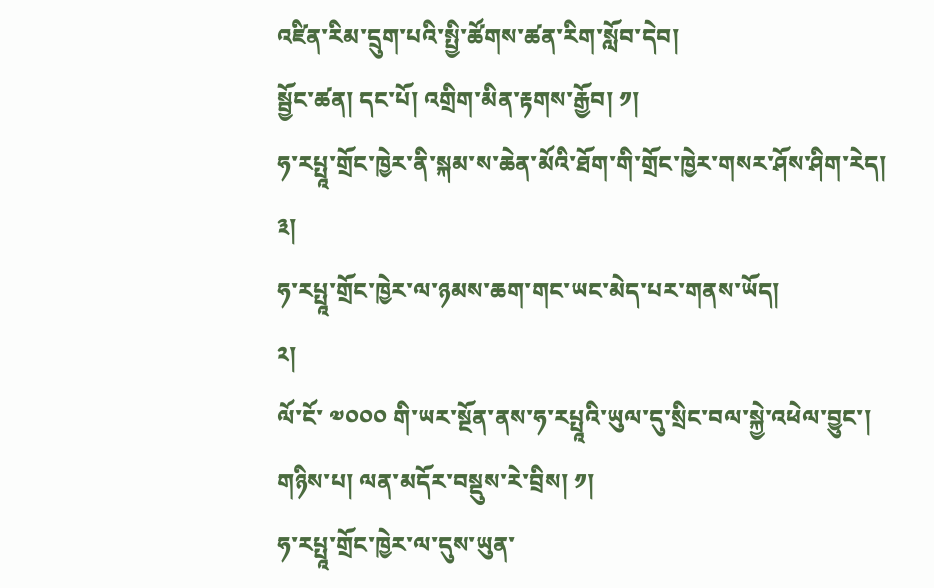འཛིན་རིམ་དྲུག་པའི་སྤྱི་ཚོགས་ཚན་རིག་སློབ་དེབ།
སྦྱོང་ཚན། དང་པོ། འགྲིག་མིན་རྟགས་རྒྱོབ། ༡།
ཧ་རཔྤཱ་གྲོང་ཁྱེར་ནི་སྐམ་ས་ཆེན་མོའི་ཐོག་གི་གྲོང་ཁྱེར་གསར་ཤོས་ཤིག་རེད།
༣།
ཧ་རཔྤཱ་གྲོང་ཁྱེར་ལ་ཉམས་ཆག་གང་ཡང་མེད་པར་གནས་ཡོད།
༢།
ལོ་ངོ་ ༧༠༠༠ གི་ཡར་སྔོན་ནས་ཧ་རཔྤཱའི་ཡུལ་དུ་སྲིང་བལ་སྐྱེ་འཕེལ་བྱུང་།
གཉིས་པ། ལན་མདོར་བསྡུས་རེ་བྲིས། ༡།
ཧ་རཔྤཱ་གྲོང་ཁྱེར་ལ་དུས་ཡུན་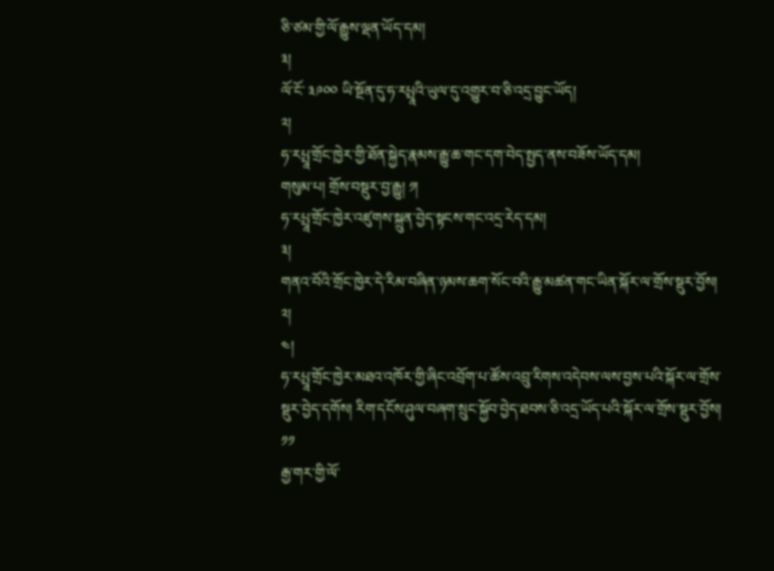ཅི་ཙམ་གྱི་ལོ་རྒྱུས་ལྡན་ཡོད་དམ།
༣།
ལོ་ངོ་ ༣༩༠༠ ཡི་སྔོན་དུ་ཧ་རཔྤཱའི་ཡུལ་དུ་འགྱུར་བ་ཅི་འདྲ་བྱུང་ཡོད།
༢།
ཧ་རཔྤཱ་གྲོང་ཁྱེར་གྱི་ཐོན་སྐྱེད་རྣམས་རྒྱུ་ཆ་གང་དག་བེད་སྤྱད་ནས་བཟོས་ཡོད་དམ།
གསུམ་པ། གྲོས་བསྡུར་བྱ་རྒྱུ། ༡།
ཧ་རཔྤཱ་གྲོང་ཁྱེར་འཛུགས་སྐྲུན་བྱེད་སྟངས་གང་འདྲ་རེད་དམ།
༣།
གནའ་བོའི་གྲོང་ཁྱེར་དེ་རིམ་བཞིན་ཉམས་ཆག་སོང་བའི་རྒྱུ་མཚན་གང་ཡིན་སྐོར་ལ་གྲོས་སྡུར་བྱོས།
༢།
༤།
ཧ་རཔྤཱ་གྲོང་ཁྱེར་མཐའ་འཁོར་གྱི་ཞིང་འབྲོག་པ་ཚོས་འབྲུ་རིགས་འདེབས་ལས་བྱས་པའི་སྐོར་ལ་གྲོས་སྡུར་བྱེད་དགོས། རིག་དངོས་ཤུལ་བཞག་སྲུང་སྐྱོབ་བྱེད་ཐབས་ཅི་འདྲ་ཡོད་པའི་སྐོར་ལ་གྲོས་སྡུར་བྱོས།
༡༡
རྒྱ་གར་གྱི་ལོ་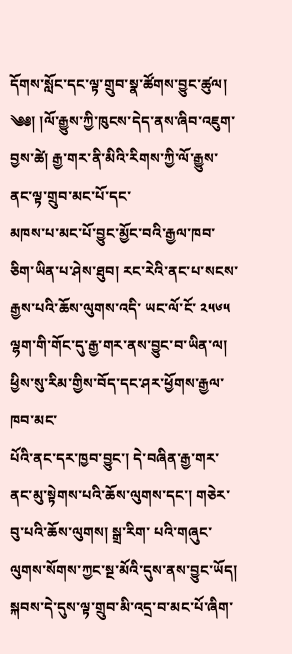དོགས་སློང་དང་ལྟ་གྲུབ་སྣ་ཚོགས་བྱུང་ཚུལ།
༄༅། །ལོ་རྒྱུས་ཀྱི་ཁུངས་དེད་ནས་ཞིབ་འཇུག་བྱས་ཚེ། རྒྱ་གར་ནི་མིའི་རིགས་ཀྱི་ལོ་རྒྱུས་ནང་ལྟ་གྲུབ་མང་པོ་དང་
མཁས་པ་མང་པོ་བྱུང་མྱོང་བའི་རྒྱལ་ཁབ་ཅིག་ཡིན་པ་ཤེས་ཐུབ། རང་རེའི་ནང་པ་སངས་རྒྱས་པའི་ཆོས་ལུགས་འདི་ ཡང་ལོ་ངོ་ ༢༥༦༥ ལྷག་གི་གོང་དུ་རྒྱ་གར་ནས་བྱུང་བ་ཡིན་ལ། ཕྱིས་སུ་རིམ་གྱིས་བོད་དང་ཤར་ཕྱོགས་རྒྱལ་ཁབ་མང་
པོའི་ནང་དར་ཁྱབ་བྱུང་། དེ་བཞིན་རྒྱ་གར་ནང་མུ་སྟེགས་པའི་ཆོས་ལུགས་དང་། གཅེར་བུ་པའི་ཆོས་ལུགས། སྒྲ་རིག་ པའི་གཞུང་ལུགས་སོགས་ཀྱང་སྔ་མོའི་དུས་ནས་བྱུང་ཡོད།
སྐབས་དེ་དུས་ལྟ་གྲུབ་མི་འདྲ་བ་མང་པོ་ཞིག་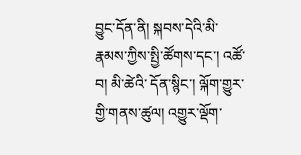བྱུང་དོན་ནི། སྐབས་དེའི་མི་རྣམས་ཀྱིས་སྤྱི་ཚོགས་དང་། འཚོ་བ། མི་ཚེའི་ དོན་སྙིང་། ལྐོག་གྱུར་གྱི་གནས་ཚུལ། འགྱུར་ལྡོག་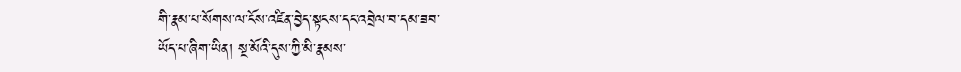གི་རྣམ་པ་སོགས་ལ་ངོས་འཛིན་བྱེད་སྟངས་དང་འབྲེལ་བ་དམ་ཟབ་
ཡོད་པ་ཞིག་ཡིན། སྔ་མོའི་དུས་ཀྱི་མི་རྣམས་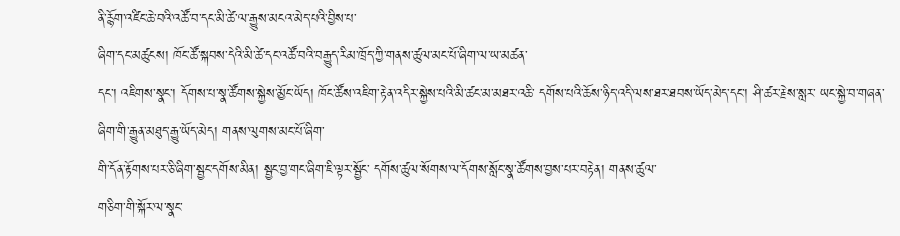ནི་རྙོག་འཛིང་ཆེ་བའི་འཚོ་བ་དང་མི་ཚེ་ལ་རྒྱུས་མངའ་མེད་པའི་བྱིས་པ་
ཞིག་དང་མཚུངས། ཁོང་ཚོ་སྐབས་དེའི་མི་ཚེ་དང་འཚོ་བའི་བརྒྱུད་རིམ་ཁྲོད་ཀྱི་གནས་ཚུལ་མང་པོ་ཞིག་ལ་ཡ་མཚན་
དང་། འཇིགས་སྣང་། དོགས་པ་སྣ་ཚོགས་སྐྱེས་མྱོང་ཡོད། ཁོང་ཚོས་འཇིག་རྟེན་འདིར་སྐྱེས་པའི་མི་ཚང་མ་མཐར་འཆི་ དགོས་པའི་ཆོས་ཉིད་འདི་ལས་ཐར་ཐབས་ཡོད་མེད་དང་། ཤི་ཚར་རྗེས་སླར་ ཡང་སྐྱེ་བ་གཞན་ཞིག་གི་རྒྱུན་མཐུད་རྒྱུ་ཡོད་མེད། གནས་ལུགས་མང་པོ་ཞིག་
གི་དོན་རྟོགས་པར་ཅི་ཞིག་སྦྱང་དགོས་མིན། སྦྱང་བྱ་གང་ཞིག་ཇི་ལྟར་སྦྱོང་ དགོས་ཚུལ་སོགས་ལ་དོགས་སློང་སྣ་ཚོགས་བྱས་པར་བརྟེན། གནས་ཚུལ་
གཅིག་གི་སྐོར་ལ་སྣང་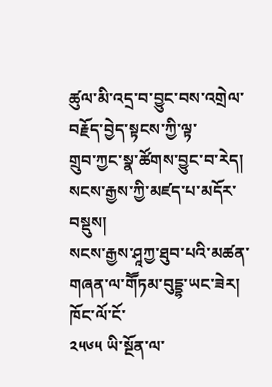ཚུལ་མི་འདྲ་བ་བྱུང་བས་འགྲེལ་བརྗོད་བྱེད་སྟངས་ཀྱི་ལྟ་
གྲུབ་ཀྱང་སྣ་ཚོགས་བྱུང་བ་རེད།
སངས་རྒྱས་ཀྱི་མཛད་པ་མདོར་བསྡུས།
སངས་རྒྱས་ཤཱཀྱ་ཐུབ་པའི་མཚན་གཞན་ལ་གཽཏམ་བུདྡྷ་ཡང་ཟེར། ཁོང་ལོ་ངོ་
༢༥༦༥ ཡི་སྔོན་ལ་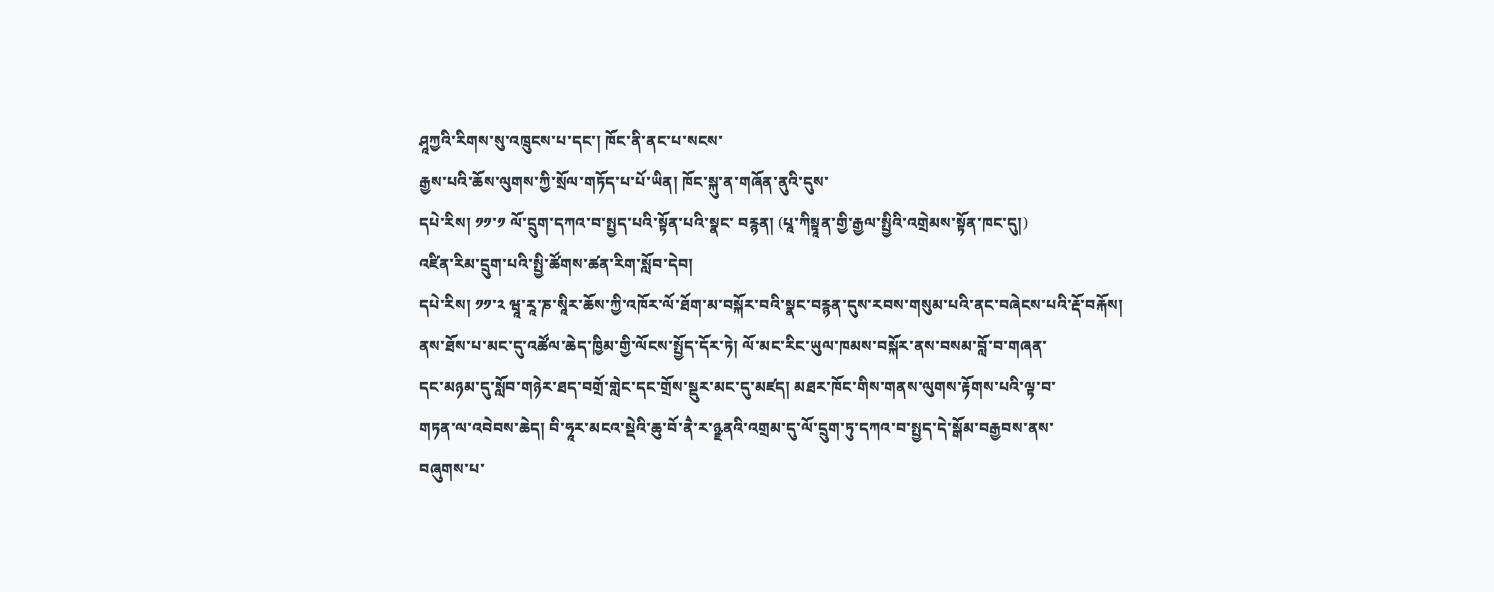ཤཱཀྱའི་རིགས་སུ་འཁྲུངས་པ་དང་། ཁོང་ནི་ནང་པ་སངས་
རྒྱས་པའི་ཆོས་ལུགས་ཀྱི་སྲོལ་གཏོད་པ་པོ་ཡིན། ཁོང་སྐུ་ན་གཞོན་ནུའི་དུས་
དཔེ་རིས། ༡༡་༡ ལོ་དྲུག་དཀའ་བ་སྤྱད་པའི་སྟོན་པའི་སྣང་ བརྙན། (པཱ་ཀིསྟཱན་གྱི་རྒྱལ་སྤྱིའི་འགྲེམས་སྟོན་ཁང་དུ།)
འཛིན་རིམ་དྲུག་པའི་སྤྱི་ཚོགས་ཚན་རིག་སློབ་དེབ།
དཔེ་རིས། ༡༡་༢ ཝཱ་རཱ་ཎ་སཱིར་ཆོས་ཀྱི་འཁོར་ལོ་ཐོག་མ་བསྐོར་བའི་སྣང་བརྙན་དུས་རབས་གསུམ་པའི་ནང་བཞེངས་པའི་རྡོ་བརྐོས།
ནས་ཐོས་པ་མང་དུ་འཚོལ་ཆེད་ཁྱིམ་གྱི་ལོངས་སྤྱོད་དོར་ཏེ། ལོ་མང་རིང་ཡུལ་ཁམས་བསྐོར་ནས་བསམ་བློ་བ་གཞན་
དང་མཉམ་དུ་སློབ་གཉེར་ཐད་བགྲོ་གླེང་དང་གྲོས་སྡུར་མང་དུ་མཛད། མཐར་ཁོང་གིས་གནས་ལུགས་རྟོགས་པའི་ལྟ་བ་
གཏན་ལ་འབེབས་ཆེད། བི་ཧཱར་མངའ་སྡེའི་ཆུ་བོ་ནཻ་ར་ཉྫནའི་འགྲམ་དུ་ལོ་དྲུག་ཏུ་དཀའ་བ་སྤྱད་དེ་སྒོམ་བརྒྱབས་ནས་
བཞུགས་པ་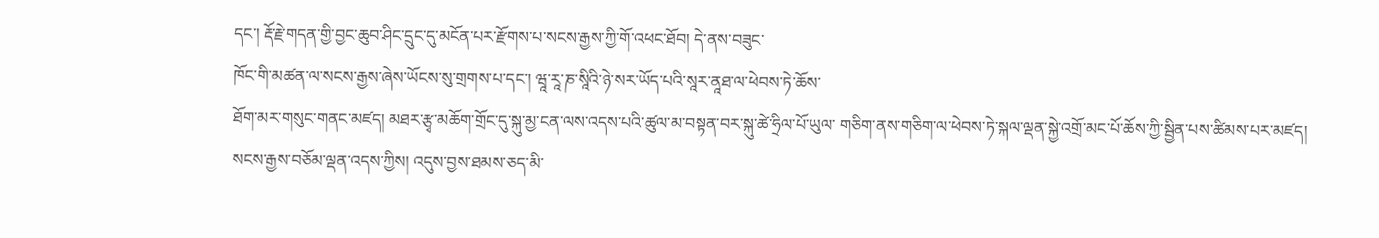དང་། རྡོ་རྗེ་གདན་གྱི་བྱང་ཆུབ་ཤིང་དྲུང་དུ་མངོན་པར་རྫོགས་པ་སངས་རྒྱས་ཀྱི་གོ་འཕང་ཐོབ། དེ་ནས་བཟུང་
ཁོང་གི་མཚན་ལ་སངས་རྒྱས་ཞེས་ཡོངས་སུ་གྲགས་པ་དང་། ཝཱ་རཱ་ཎ་སཱིའི་ཉེ་སར་ཡོད་པའི་སཱར་ནཱཐ་ལ་ཕེབས་ཏེ་ཆོས་
ཐོག་མར་གསུང་གནང་མཛད། མཐར་རྩྭ་མཆོག་གྲོང་དུ་སྐུ་མྱ་ངན་ལས་འདས་པའི་ཚུལ་མ་བསྟན་བར་སྐུ་ཚེ་ཧྲིལ་པོ་ཡུལ་ གཅིག་ནས་གཅིག་ལ་ཕེབས་ཏེ་སྐལ་ལྡན་སྐྱེ་འགྲོ་མང་པོ་ཆོས་ཀྱི་སྦྱིན་པས་ཚིམས་པར་མཛད།
སངས་རྒྱས་བཅོམ་ལྡན་འདས་ཀྱིས། འདུས་བྱས་ཐམས་ཅད་མི་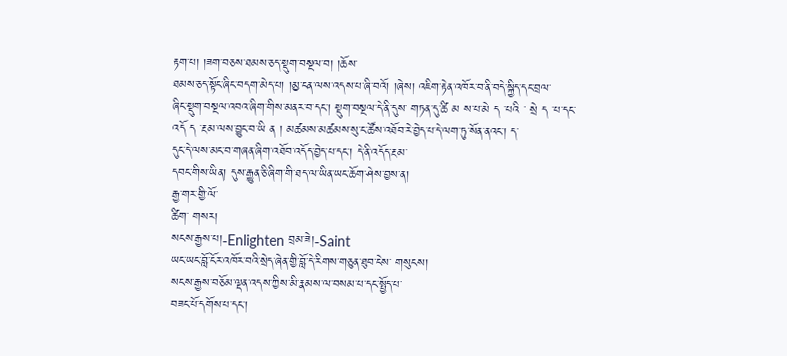རྟག་པ། །ཟག་བཅས་ཐམས་ཅད་སྡུག་བསྔལ་བ། །ཆོས་
ཐམས་ཅད་སྟོང་ཞིང་བདག་མེད་པ། །མྱ་ངན་ལས་འདས་པ་ཞི་བའོ། །ཞེས། འཇིག་རྟེན་འཁོར་བ་ནི་བདེ་སྐྱིད་དང་བྲལ་
ཞིང་སྡུག་བསྔལ་འབའ་ཞིག་གིས་མནར་བ་དང་། སྡུག་བསྔལ་དེ་ནི་དུས་ གཏན་དུ་ཚི མ ས་པ་མེ ད ་པའི ་ སྲེ ད ་པ་དང་འདོ ད ་རྔམ་ལས་བྱུང་བ་ཡི ན ། མཚམས་མཚམས་སུ་ང་ཚོས་འཐོབ་རེ་བྱེད་པ་དེ་ལག་ཏུ་སོན་ནའང་། ད་
དུང་དེ་ལས་མང་བ་གཞན་ཞིག་འཐོབ་འདོད་བྱེད་པ་དང་། དེ་ནི་འདོད་རྔམ་
དབང་གིས་ཡིན། དུས་རྒྱུན་ཅི་ཞིག་གི་ཐད་ལ་ཡིན་ཡང་ཆོག་ཤེས་བྱས་ན།
རྒྱ་གར་གྱི་ལོ་
ཚིག་ གསར།
སངས་རྒྱས་པ།-Enlighten བྲམ་ཟེ།-Saint
ཡང་ཡང་བློ་ངོར་འཁོར་བའི་སྲེད་ཞེན་གྱི་བློ་དེ་རིགས་གཅུན་ཐུབ་ངེས་ གསུངས།
སངས་རྒྱས་བཅོམ་ལྡན་འདས་ཀྱིས་མི་རྣམས་ལ་བསམ་པ་དང་སྤྱོད་པ་
བཟང་པོ་དགོས་པ་དང་།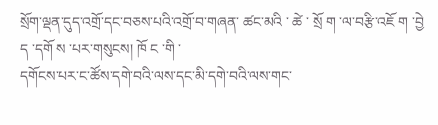སྲོག་ལྡན་དུད་འགྲོ་དང་བཅས་པའི་འགྲོ་བ་གཞན་ ཚང་མའི ་ ཚེ ་ སྲོ ག ་ལ་བརྩི་འཇོ ག ་བྱེ ད ་དགོ ས ་པར་གསུངས། ཁོ ང ་གི ་
དགོངས་པར་ང་ཚོས་དགེ་བའི་ལས་དང་མི་དགེ་བའི་ལས་གང་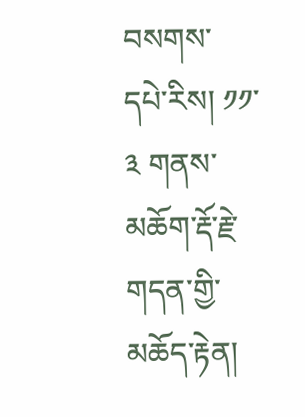བསགས་
དཔེ་རིས། ༡༡་༣ གནས་མཆོག་རྡོ་རྗེ་གདན་གྱི་མཆོད་རྟེན།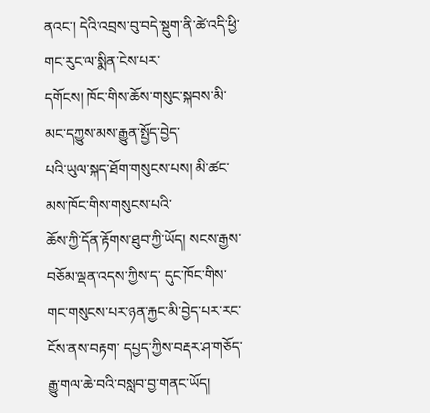ནའང་། དེའི་འབྲས་བུ་བདེ་སྡུག་ནི་ཚེ་འདི་ཕྱི་གང་རུང་ལ་སྨིན་ངེས་པར་
དགོངས། ཁོང་གིས་ཆོས་གསུང་སྐབས་མི་མང་དཀྱུས་མས་རྒྱུན་སྤྱོད་བྱེད་
པའི་ཡུལ་སྐད་ཐོག་གསུངས་པས། མི་ཚང་མས་ཁོང་གིས་གསུངས་པའི་
ཆོས་ཀྱི་དོན་རྟོགས་ཐུབ་ཀྱི་ཡོད། སངས་རྒྱས་བཅོམ་ལྡན་འདས་ཀྱིས་ད་ དུང་ཁོང་གིས་གང་གསུངས་པར་ཉན་རྐྱང་མི་བྱེད་པར་རང་ངོས་ནས་བརྟག་ དཔྱད་ཀྱིས་བརྡར་ཤ་གཅོད་རྒྱུ་གལ་ཆེ་བའི་བསླབ་བྱ་གནང་ཡོད།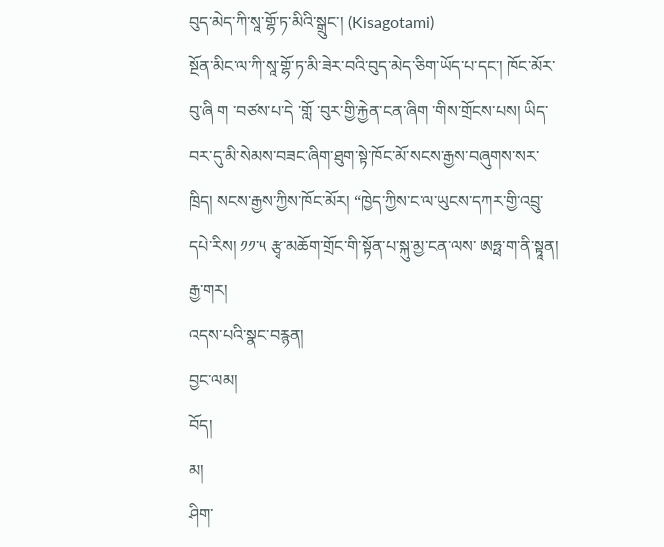བུད་མེད་ཀི་སཱ་གྷོ་ཏ་མིའི་སྒྲུང་། (Kisagotami)
སྔོན་མིང་ལ་ཀི་སཱ་གྷོ་ཏ་མི་ཟེར་བའི་བུད་མེད་ཅིག་ཡོད་པ་དང་། ཁོང་མོར་
བུ་ཞི ག ་བཙས་པ་དེ ་གློ ་བུར་གྱི་རྐྱེན་ངན་ཞིག ་གིས་གྲོངས་པས། ཡིད་
བར་དུ་མི་སེམས་བཟང་ཞིག་ཐུག་སྟེ་ཁོང་མོ་སངས་རྒྱས་བཞུགས་སར་
ཁྲིད། སངས་རྒྱས་ཀྱིས་ཁོང་མོར། “ཁྱེད་ཀྱིས་ང་ལ་ཡུངས་དཀར་གྱི་འབྲུ་
དཔེ་རིས། ༡༡་༥ རྩྭ་མཆོག་གྲོང་གི་སྟོན་པ་སྐུ་མྱ་ངན་ལས་ ཨཧྥ་ག་ནི་སྟཱན།
རྒྱ་གར།
འདས་པའི་སྣང་བརྙན།
བྱང་ལམ།
བོད།
མ།
ཤིག་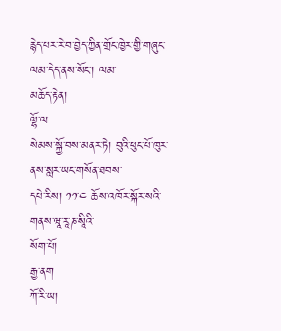རྙེད་པར་རེ་བ་བྱེད་ཀྱིན་གྲོང་ཁྱེར་གྱི་གཞུང་ལམ་དེད་ནས་སོང་། ལམ་
མཆོད་རྟེན།
ལྷོ་ལ
སེམས་སྐྱོ་བས་མནར་ཏེ། བུའི་ཕུང་པོ་ཁུར་ནས་སླར་ཡང་གསོན་ཐབས་
དཔེ་རིས། ༡༡་༤ ཆོས་འཁོར་སྐོར་སའི་གནས་ཝཱ་རཱ་ཎ་སཱིའི་
སོག་པོ།
རྒྱ་ནག
ཀོ་རི་ཡ།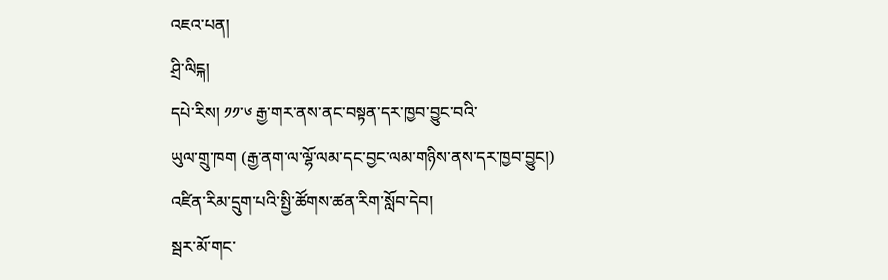འཇའ་པན།
ཤྲི་ལིངྐ།
དཔེ་རིས། ༡༡་༦ རྒྱ་གར་ནས་ནང་བསྟན་དར་ཁྱབ་བྱུང་བའི་
ཡུལ་གྲུ་ཁག (རྒྱ་ནག་ལ་ལྷོ་ལམ་དང་བྱང་ལམ་གཉིས་ནས་དར་ཁྱབ་བྱུང།)
འཛིན་རིམ་དྲུག་པའི་སྤྱི་ཚོགས་ཚན་རིག་སློབ་དེབ།
སྦར་མོ་གང་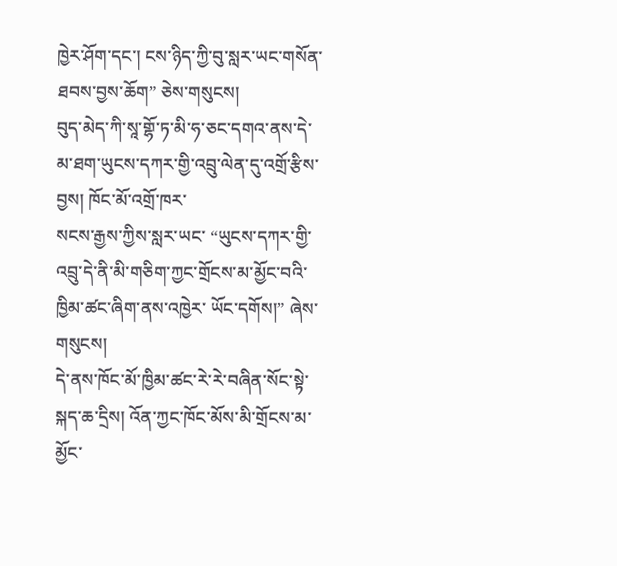ཁྱེར་ཤོག་དང་། ངས་ཉིད་ཀྱི་བུ་སླར་ཡང་གསོན་ཐབས་བྱས་ཆོག” ཅེས་གསུངས།
བུད་མེད་ཀི་སཱ་གྷོ་ཏ་མི་ཧ་ཅང་དགའ་ནས་དེ་མ་ཐག་ཡུངས་དཀར་གྱི་འབྲུ་ལེན་དུ་འགྲོ་རྩིས་བྱས། ཁོང་མོ་འགྲོ་ཁར་
སངས་རྒྱས་ཀྱིས་སླར་ཡང་ “ཡུངས་དཀར་གྱི་འབྲུ་དེ་ནི་མི་གཅིག་ཀྱང་གྲོངས་མ་མྱོང་བའི་ཁྱིམ་ཚང་ཞིག་ནས་འཁྱེར་ ཡོང་དགོས།” ཞེས་གསུངས།
དེ་ནས་ཁོང་མོ་ཁྱིམ་ཚང་རེ་རེ་བཞིན་སོང་སྟེ་སྐད་ཆ་དྲིས། འོན་ཀྱང་ཁོང་མོས་མི་གྲོངས་མ་མྱོང་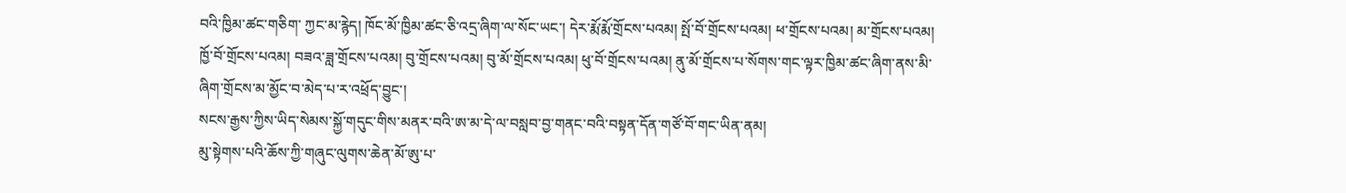བའི་ཁྱིམ་ཚང་གཅིག་ ཀྱང་མ་རྙེད། ཁོང་མོ་ཁྱིམ་ཚང་ཅི་འདྲ་ཞིག་ལ་སོང་ཡང་། དེར་རྨོ་རྨོ་གྲོངས་པའམ། སྤོ་བོ་གྲོངས་པའམ། ཕ་གྲོངས་པའམ། མ་གྲོངས་པའམ། ཁྱོ་བོ་གྲོངས་པའམ། བཟའ་ཟླ་གྲོངས་པའམ། བུ་གྲོངས་པའམ། བུ་མོ་གྲོངས་པའམ། ཕུ་བོ་གྲོངས་པའམ། ནུ་མོ་གྲོངས་པ་སོགས་གང་ལྟར་ཁྱིམ་ཚང་ཞིག་ནས་མི་ཞིག་གྲོངས་མ་མྱོང་བ་མེད་པ་ར་འཕྲོད་བྱུང་།
སངས་རྒྱས་ཀྱིས་ཡིད་སེམས་སྐྱོ་གདུང་གིས་མནར་བའི་ཨ་མ་དེ་ལ་བསླབ་བྱ་གནང་བའི་བསྟན་དོན་གཙོ་བོ་གང་ཡིན་ནམ།
མུ་སྟེགས་པའི་ཆོས་ཀྱི་གཞུང་ལུགས་ཆེན་མོ་ཨུ་པ་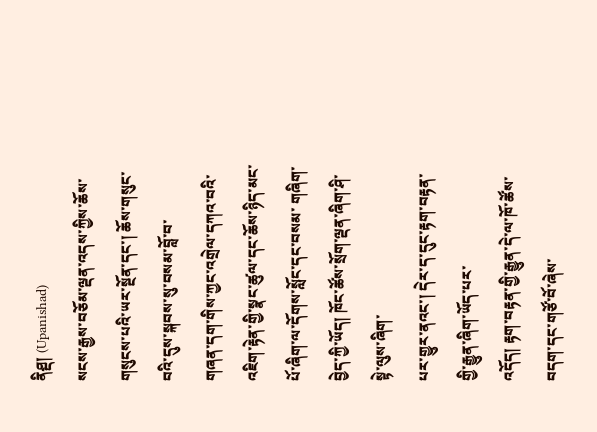ནིཤྡ། (Upanishad)
སངས་རྒྱས་བཅོམ་ལྡན་འདས་ཀྱིས་ཆོས་གསུངས་པའི་ཡར་སྔོན་དང་། ཆོས་གསུང་བའི་དུས་སྐབས་སུ་བསམ་བློ་བ་
གཞན་དག་གིས་ཀྱང་འགྲེལ་དཀའ་བའི་འཇིག་རྟེན་གྱི་སྣང་ཚུལ་དང་ཆོས་ཉིད་མང་པོ་ཞིག་ལ་དོགས་སློང་དང་བསམ་ གཞིག་བྱེད་ཀྱི་ཡོད། ཁོང་ཚོས་སྲོག་ལྡན་ཞིག་ཤི་སྟེ་ལུས་ཞིག་
པར་གྱུར་ནའང་། དེར་ད་དུང་རྟག་བརྟན་གྱི་རྒྱུན་ཞིག་ཡོད་པར་
འདོད། རྟག་བརྟན་གྱི་རྒྱུན་དེ་ལ་ཁོ་ཚོས་བདག་དང་གཙོ་བོ་ཞེས་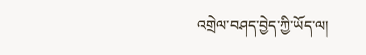འགྲེལ་བཤད་བྱེད་ཀྱི་ཡོད་ལ།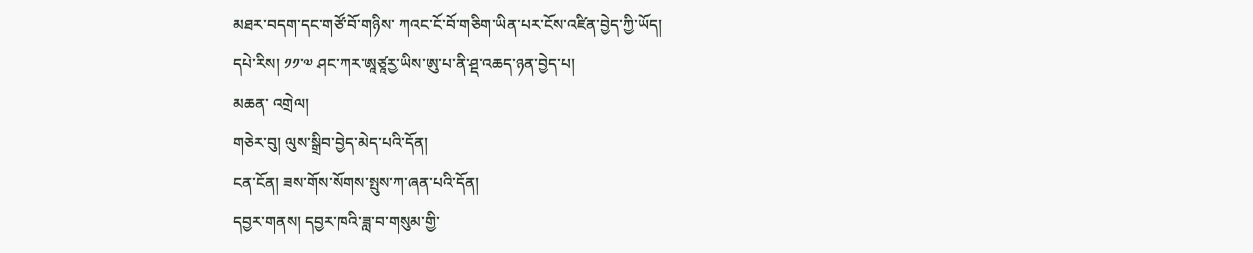མཐར་བདག་དང་གཙོ་བོ་གཉིས་ ཀའང་ངོ་བོ་གཅིག་ཡིན་པར་ངོས་འཛིན་བྱེད་ཀྱི་ཡོད།
དཔེ་རིས། ༡༡་༧ ཤང་ཀར་ཨཱཙཱརྱ་ཡིས་ཨུ་པ་ནི་ཤྡ་འཆད་ཉན་བྱེད་པ།
མཆན་ འགྲེལ།
གཅེར་བུ། ལུས་སྒྲིབ་བྱེད་མེད་པའི་དོན།
ངན་ངོན། ཟས་གོས་སོགས་སྤུས་ཀ་ཞན་པའི་དོན།
དབྱར་གནས། དབྱར་ཁའི་ཟླ་བ་གསུམ་གྱི་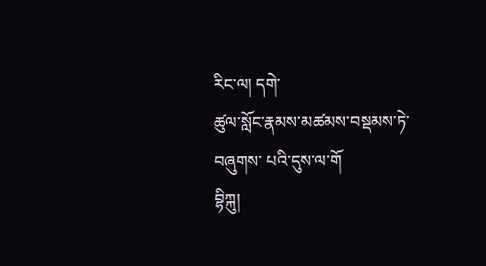རིང་ལ། དགེ་
ཚུལ་སློང་རྣམས་མཚམས་བསྡམས་ཏེ་བཞུགས་ པའི་དུས་ལ་གོ
བྷིཀྐུ།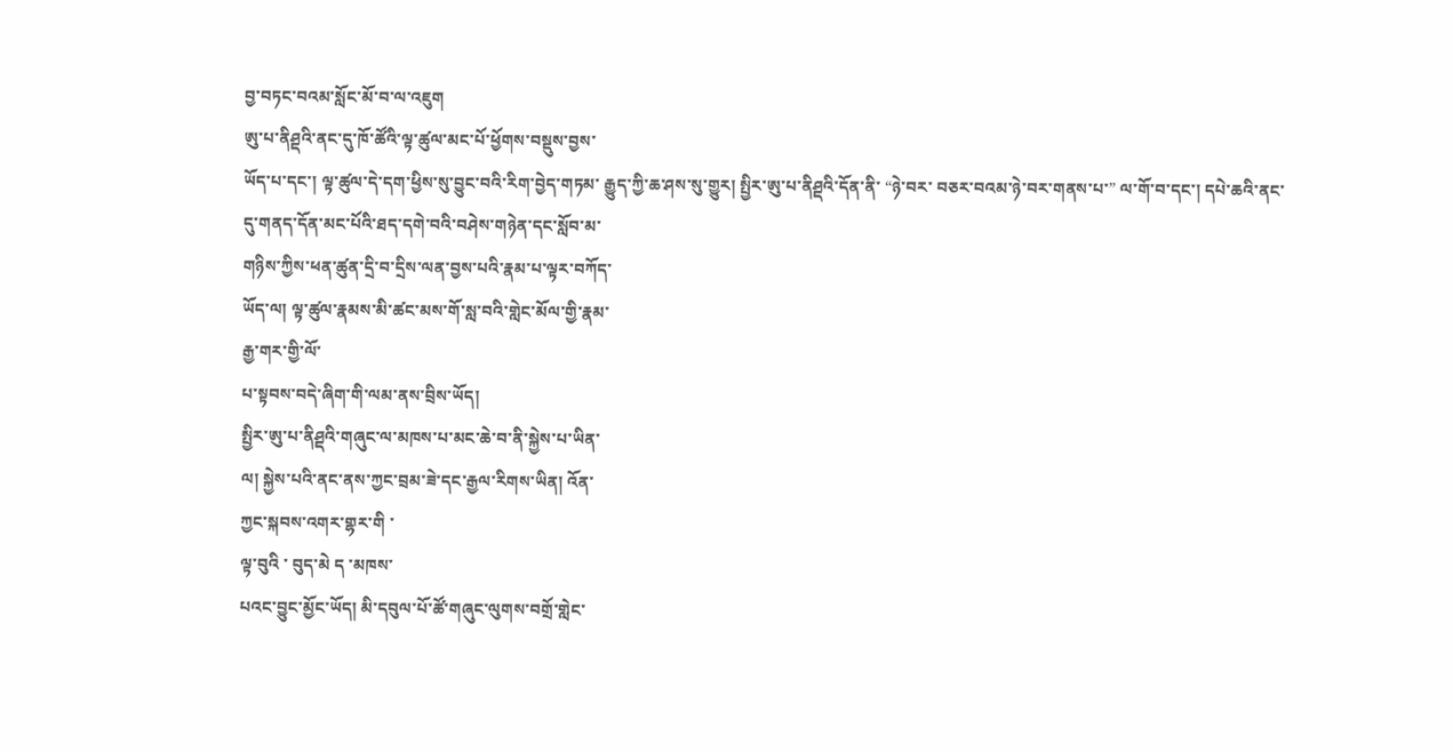བྱ་བཏང་བའམ་སློང་མོ་བ་ལ་འཇུག
ཨུ་པ་ནིཤྡའི་ནང་དུ་ཁོ་ཚོའི་ལྟ་ཚུལ་མང་པོ་ཕྱོགས་བསྡུས་བྱས་
ཡོད་པ་དང་། ལྟ་ཚུལ་དེ་དག་ཕྱིས་སུ་བྱུང་བའི་རིག་བྱེད་གཏམ་ རྒྱུད་ཀྱི་ཆ་ཤས་སུ་གྱུར། སྤྱིར་ཨུ་པ་ནིཤྡའི་དོན་ནི་ “ཉེ་བར་ བཅར་བའམ་ཉེ་བར་གནས་པ་” ལ་གོ་བ་དང་། དཔེ་ཆའི་ནང་
དུ་གནད་དོན་མང་པོའི་ཐད་དགེ་བའི་བཤེས་གཉེན་དང་སློབ་མ་
གཉིས་ཀྱིས་ཕན་ཚུན་དྲི་བ་དྲིས་ལན་བྱས་པའི་རྣམ་པ་ལྟར་བཀོད་
ཡོད་ལ། ལྟ་ཚུལ་རྣམས་མི་ཚང་མས་གོ་སླ་བའི་གླེང་མོལ་གྱི་རྣམ་
རྒྱ་གར་གྱི་ལོ་
པ་སྟབས་བདེ་ཞིག་གི་ལམ་ནས་བྲིས་ཡོད།
སྤྱིར་ཨུ་པ་ནིཤྡའི་གཞུང་ལ་མཁས་པ་མང་ཆེ་བ་ནི་སྐྱེས་པ་ཡིན་
ལ། སྐྱེས་པའི་ནང་ནས་ཀྱང་བྲམ་ཟེ་དང་རྒྱལ་རིགས་ཡིན། འོན་
ཀྱང་སྐབས་འགར་གྷར་གི ་
ལྟ་བུའི ་ བུད་མེ ད ་མཁས་
པའང་བྱུང་མྱོང་ཡོད། མི་དབུལ་པོ་ཚོ་གཞུང་ལུགས་བགྲོ་གླེང་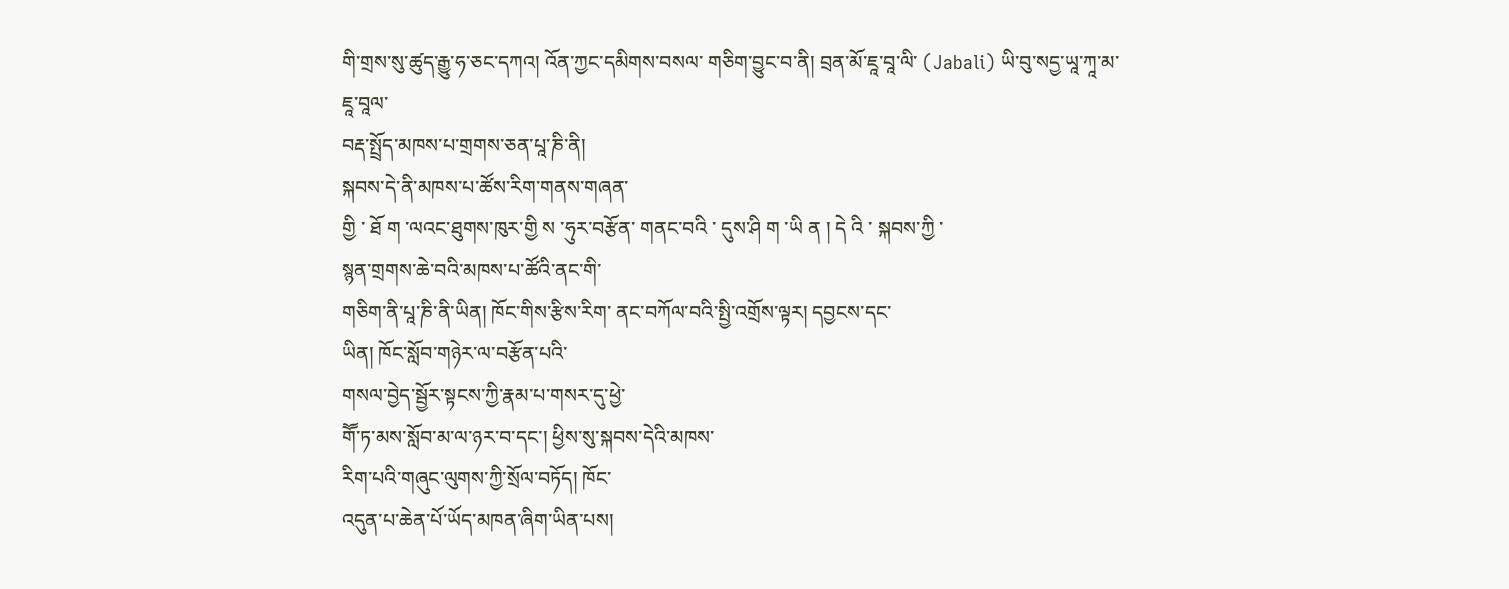གི་གྲས་སུ་ཚུད་རྒྱུ་ཧ་ཅང་དཀའ། འོན་ཀྱང་དམིགས་བསལ་ གཅིག་བྱུང་བ་ནི། བྲན་མོ་ཇཱ་བཱ་ལི་ (Jabali) ཡི་བུ་སདྱ་ཡཱ་ཀཱ་མ་
ཇཱ་བཱལ་
བརྡ་སྤྲོད་མཁས་པ་གྲགས་ཅན་པཱ་ཎི་ནི།
སྐབས་དེ་ནི་མཁས་པ་ཚོས་རིག་གནས་གཞན་
གྱི ་ ཐོ ག ་ལའང་ཐུགས་ཁུར་གྱི ས ་ཧུར་བརྩོན་ གནང་བའི ་ དུས་ཤི ག ་ཡི ན ། དེ འི ་ སྐབས་ཀྱི ་
སྙན་གྲགས་ཆེ་བའི་མཁས་པ་ཚོའི་ནང་གི་
གཅིག་ནི་པཱ་ཎི་ནི་ཡིན། ཁོང་གིས་རྩིས་རིག་ ནང་བཀོལ་བའི་སྤྱི་འགྲོས་ལྟར། དབྱངས་དང་
ཡིན། ཁོང་སློབ་གཉེར་ལ་བརྩོན་པའི་
གསལ་བྱེད་སྦྱོར་སྟངས་ཀྱི་རྣམ་པ་གསར་དུ་ཕྱེ་
གཽ་ཏ་མས་སློབ་མ་ལ་ཉར་བ་དང་། ཕྱིས་སུ་སྐབས་དེའི་མཁས་
རིག་པའི་གཞུང་ལུགས་ཀྱི་སྲོལ་བཏོད། ཁོང་
འདུན་པ་ཆེན་པོ་ཡོད་མཁན་ཞིག་ཡིན་པས།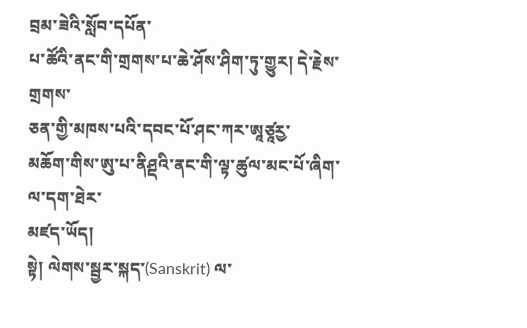བྲམ་ཟེའི་སློབ་དཔོན་
པ་ཚོའི་ནང་གི་གྲགས་པ་ཆེ་ཤོས་ཤིག་ཏུ་གྱུར། དེ་རྗེས་གྲགས་
ཅན་གྱི་མཁས་པའི་དབང་པོ་ཤང་ཀར་ཨཱཙཱརྱ་
མཆོག་གིས་ཨུ་པ་ནིཤྡའི་ནང་གི་ལྟ་ཚུལ་མང་པོ་ཞིག་ལ་དག་ཐེར་
མཛད་ཡོད།
སྟེ། ལེགས་སྦྱར་སྐད་(Sanskrit) ལ་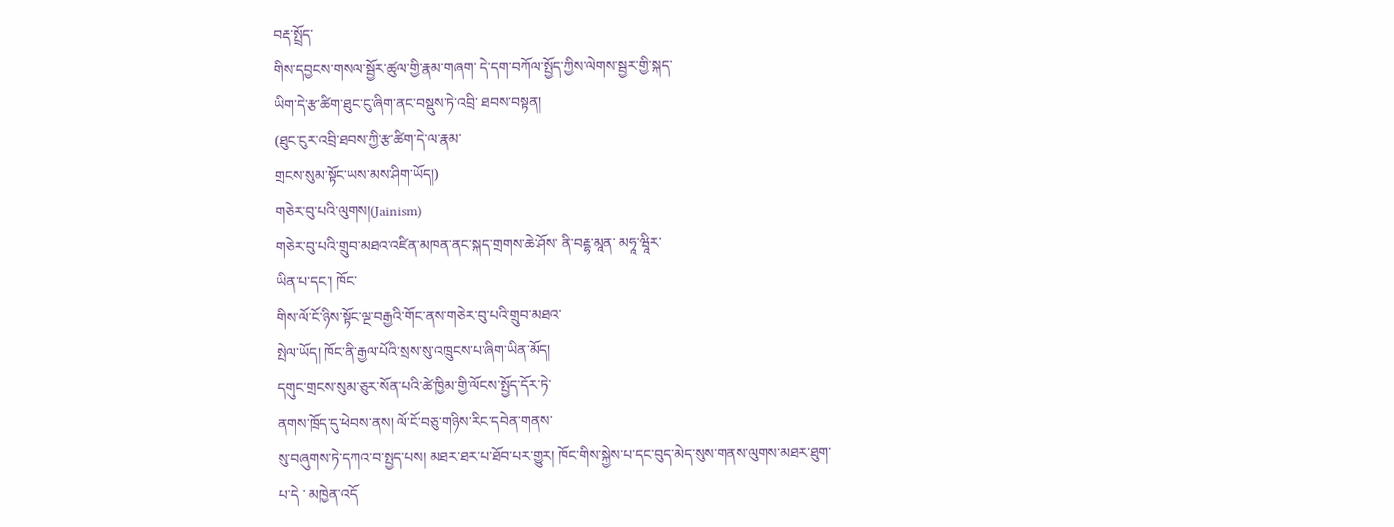བརྡ་སྤྲོད་
གིས་དབྱངས་གསལ་སྦྱོར་ཚུལ་གྱི་རྣམ་གཞག་ དེ་དག་བཀོལ་སྤྱོད་ཀྱིས་ལེགས་སྦྱར་གྱི་སྐད་
ཡིག་དེ་རྩ་ཚིག་ཐུང་ངུ་ཞིག་ནང་བསྡུས་ཏེ་འབྲི་ ཐབས་བསྟན།
(ཐུང་ངུར་འབྲི་ཐབས་ཀྱི་རྩ་ཚིག་དེ་ལ་རྣམ་
གྲངས་སུམ་སྟོང་ཡས་མས་ཤིག་ཡོད།)
གཅེར་བུ་པའི་ལུགས།(Jainism)
གཅེར་བུ་པའི་གྲུབ་མཐའ་འཛིན་མཁན་ནང་སྐད་གྲགས་ཆེ་ཤོས་ ནི་བརྡྷ་མཱན་ མཧཱ་ཝཱིར་
ཡིན་པ་དང་། ཁོང་
གིས་ལོ་ངོ་ཉིས་སྟོང་ལྔ་བརྒྱའི་གོང་ནས་གཅེར་བུ་པའི་གྲུབ་མཐའ་
སྤེལ་ཡོད། ཁོང་ནི་རྒྱལ་པོའི་སྲས་སུ་འཁྲུངས་པ་ཞིག་ཡིན་མོད།
དགུང་གྲངས་སུམ་ཅུར་སོན་པའི་ཚེ་ཁྱིམ་གྱི་ལོངས་སྤྱོད་དོར་ཏེ་
ནགས་ཁྲོད་དུ་ཕེབས་ནས། ལོ་ངོ་བཅུ་གཉིས་རིང་དབེན་གནས་
སུ་བཞུགས་ཏེ་དཀའ་བ་སྤྱད་པས། མཐར་ཐར་པ་ཐོབ་པར་གྱུར། ཁོང་གིས་སྐྱེས་པ་དང་བུད་མེད་སུས་གནས་ལུགས་མཐར་ཐུག་
པ་དེ ་ མཁྱེན་འདོ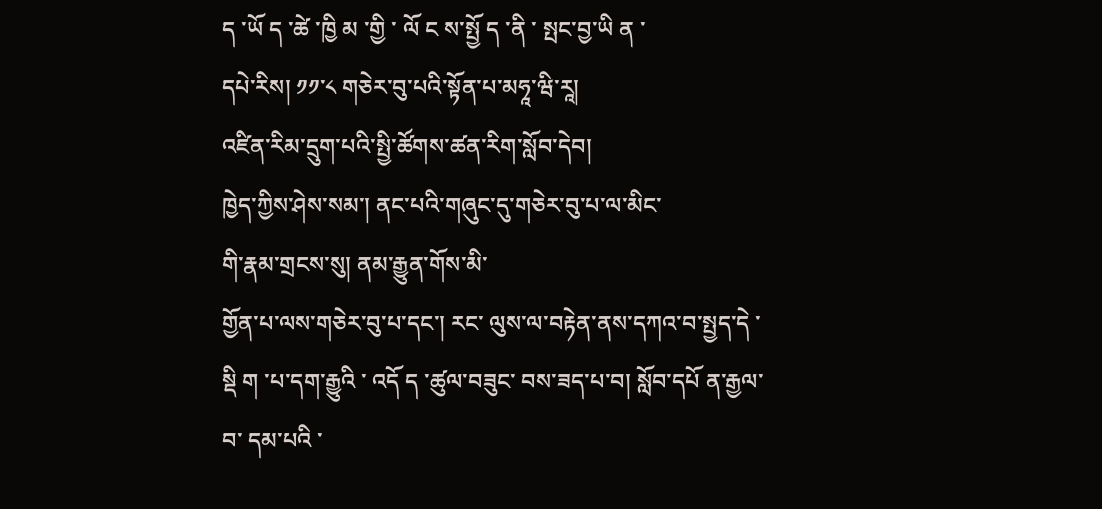ད ་ཡོ ད ་ཚེ ་ཁྱི མ ་གྱི ་ ལོ ང ས་སྤྱོ ད ་ནི ་ སྤང་བྱ་ཡི ན ་
དཔེ་རིས། ༡༡་༨ གཅེར་བུ་པའི་སྟོན་པ་མཧཱ་ཝི་རཱ།
འཛིན་རིམ་དྲུག་པའི་སྤྱི་ཚོགས་ཚན་རིག་སློབ་དེབ།
ཁྱེད་ཀྱིས་ཤེས་སམ་། ནང་པའི་གཞུང་དུ་གཅེར་བུ་པ་ལ་མིང་
གི་རྣམ་གྲངས་སུ། ནམ་རྒྱུན་གོས་མི་
གྱོན་པ་ལས་གཅེར་བུ་པ་དང་། རང་ ལུས་ལ་བརྟེན་ནས་དཀའ་བ་སྤྱད་དེ ་
སྡི ག ་པ་དག་རྒྱུའི ་ འདོ ད ་ཚུལ་བཟུང་ བས་ཟད་པ་བ། སློབ་དཔོ ན་རྒྱལ་བ་ དམ་པའི ་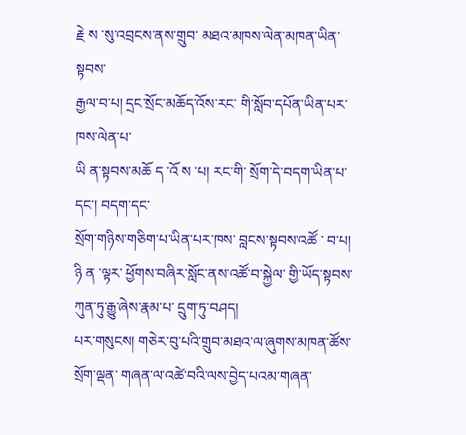རྗེ ས ་སུ་འབྲངས་ནས་གྲུབ་ མཐའ་མཁས་ལེན་མཁན་ཡིན་སྟབས་
རྒྱལ་བ་པ། དྲང་སྲོང་མཆོད་འོས་རང་ གི་སློབ་དཔོན་ཡིན་པར་ཁས་ལེན་པ་
ཡི ན་སྟབས་མཆོ ད ་འོ ས ་པ། རང་གི་ སྲོག་དེ་བདག་ཡིན་པ་དང་། བདག་དང་
སྲོག་གཉིས་གཅིག་པ་ཡིན་པར་ཁས་ བླངས་སྟབས་འཚོ ་ བ་པ། ཉི ན ་ལྟར་ ཕྱོགས་བཞིར་སློང་ནས་འཚོ་བ་སྐྱེལ་ གྱི་ཡོད་སྟབས་ཀུན་ཏུ་རྒྱུ་ཞེས་རྣམ་པ་ དྲུག་ཏུ་བཤད།
པར་གསུངས། གཅེར་བུ་པའི་གྲུབ་མཐའ་ལ་ཞུགས་མཁན་ཚོས་སྲོག་ལྡན་ གཞན་ལ་འཚེ་བའི་ལས་བྱེད་པའམ་གཞན་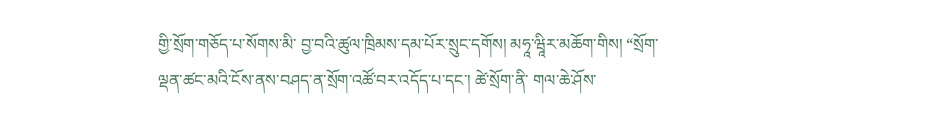གྱི་སྲོག་གཅོད་པ་སོགས་མི་ བྱ་བའི་ཚུལ་ཁྲིམས་དམ་པོར་སྲུང་དགོས། མཧཱ་ཝཱིར་མཆོག་གིས། “སྲོག་
ལྡན་ཚང་མའི་ངོས་ནས་བཤད་ན་སྲོག་འཚོ་བར་འདོད་པ་དང་། ཚེ་སྲོག་ནི་ གལ་ཆེ་ཤོས་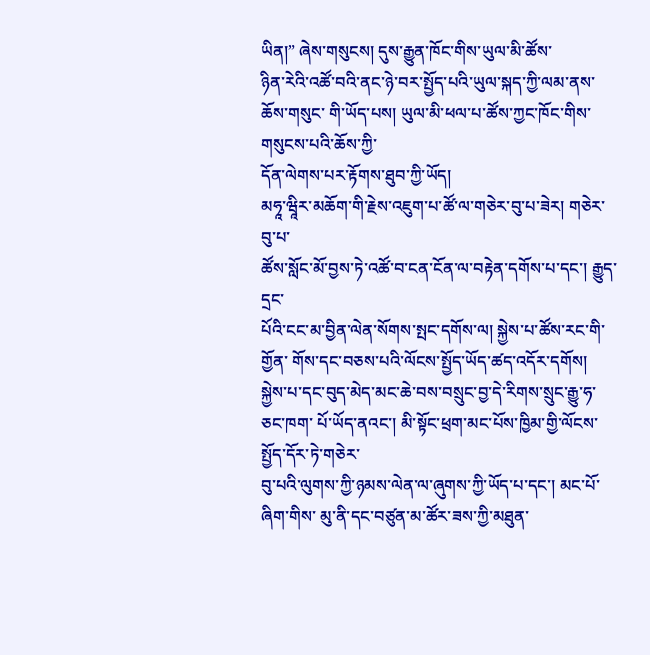ཡིན།” ཞེས་གསུངས། དུས་རྒྱུན་ཁོང་གིས་ཡུལ་མི་ཚོས་
ཉིན་རེའི་འཚོ་བའི་ནང་ཉེ་བར་སྤྱོད་པའི་ཡུལ་སྐད་ཀྱི་ལམ་ནས་ཆོས་གསུང་ གི་ཡོད་པས། ཡུལ་མི་ཕལ་པ་ཚོས་ཀྱང་ཁོང་གིས་གསུངས་པའི་ཆོས་ཀྱི་
དོན་ལེགས་པར་རྟོགས་ཐུབ་ཀྱི་ཡོད།
མཧཱ་ཝཱིར་མཆོག་གི་རྗེས་འཇུག་པ་ཚོ་ལ་གཅེར་བུ་པ་ཟེར། གཅེར་བུ་པ་
ཚོས་སློང་མོ་བྱས་ཏེ་འཚོ་བ་ངན་ངོན་ལ་བརྟེན་དགོས་པ་དང་། རྒྱུད་དྲང་
པོའི་ངང་མ་བྱིན་ལེན་སོགས་སྤང་དགོས་ལ། སྐྱེས་པ་ཚོས་རང་གི་གྱོན་ གོས་དང་བཅས་པའི་ལོངས་སྤྱོད་ཡོད་ཚད་འདོར་དགོས།
སྐྱེས་པ་དང་བུད་མེད་མང་ཆེ་བས་བསྲུང་བྱ་དེ་རིགས་སྲུང་རྒྱུ་ཧ་ཅང་ཁག་ པོ་ཡོད་ནའང་། མི་སྟོང་ཕྲག་མང་པོས་ཁྱིམ་གྱི་ལོངས་སྤྱོད་དོར་ཏེ་གཅེར་
བུ་པའི་ལུགས་ཀྱི་ཉམས་ལེན་ལ་ཞུགས་ཀྱི་ཡོད་པ་དང་། མང་པོ་ཞིག་གིས་ མུ་ནི་དང་བཙུན་མ་ཚོར་ཟས་ཀྱི་མཐུན་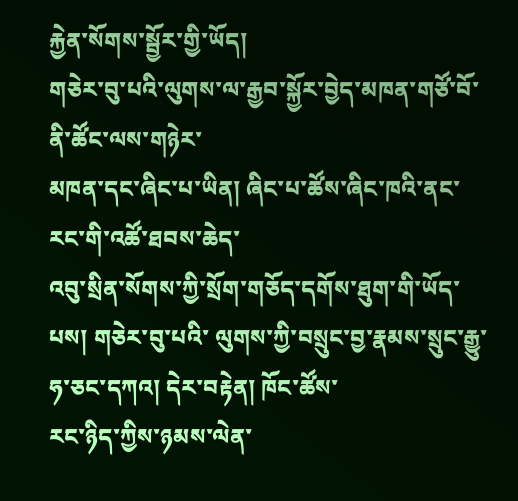རྐྱེན་སོགས་སྦྱོར་གྱི་ཡོད།
གཅེར་བུ་པའི་ལུགས་ལ་རྒྱབ་སྐྱོར་བྱེད་མཁན་གཙོ་བོ་ནི་ཚོང་ལས་གཉེར་
མཁན་དང་ཞིང་པ་ཡིན། ཞིང་པ་ཚོས་ཞིང་ཁའི་ནང་རང་གི་འཚོ་ཐབས་ཆེད་
འབུ་སྲིན་སོགས་ཀྱི་སྲོག་གཅོད་དགོས་ཐུག་གི་ཡོད་པས། གཅེར་བུ་པའི་ ལུགས་ཀྱི་བསྲུང་བྱ་རྣམས་སྲུང་རྒྱུ་ཧ་ཅང་དཀའ། དེར་བརྟེན། ཁོང་ཚོས་
རང་ཉིད་ཀྱིས་ཉམས་ལེན་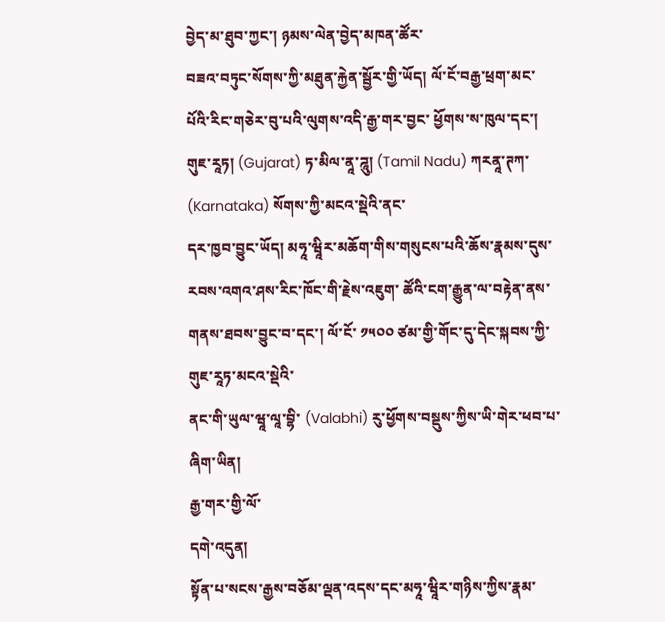བྱེད་མ་ཐུབ་ཀྱང་། ཉམས་ལེན་བྱེད་མཁན་ཚོར་
བཟའ་བཏུང་སོགས་ཀྱི་མཐུན་རྐྱེན་སྦྱོར་གྱི་ཡོད། ལོ་ངོ་བརྒྱ་ཕྲག་མང་པོའི་རིང་གཅེར་བུ་པའི་ལུགས་འདི་རྒྱ་གར་བྱང་ ཕྱོགས་ས་ཁུལ་དང་། གུཇ་རཱཏ། (Gujarat) ཏ་མིལ་ནཱ་ཌཱུ། (Tamil Nadu) ཀརནཱ་ཊཀ་ (Karnataka) སོགས་ཀྱི་མངའ་སྡེའི་ནང་
དར་ཁྱབ་བྱུང་ཡོད། མཧཱ་ཝཱིར་མཆོག་གིས་གསུངས་པའི་ཆོས་རྣམས་དུས་རབས་འགའ་ཤས་རིང་ཁོང་གི་རྗེས་འཇུག་ ཚོའི་ངག་རྒྱུན་ལ་བརྟེན་ནས་གནས་ཐབས་བྱུང་བ་དང་། ལོ་ངོ་ ༡༥༠༠ ཙམ་གྱི་གོང་དུ་དེང་སྐབས་ཀྱི་གུཇ་རཱཏ་མངའ་སྡེའི་
ནང་གི་ཡུལ་ཝཱ་ལཱ་བྷི་ (Valabhi) རུ་ཕྱོགས་བསྡུས་ཀྱིས་ཡི་གེར་ཕབ་པ་ཞིག་ཡིན།
རྒྱ་གར་གྱི་ལོ་
དགེ་འདུན།
སྟོན་པ་སངས་རྒྱས་བཅོམ་ལྡན་འདས་དང་མཧཱ་ཝཱིར་གཉིས་ཀྱིས་རྣམ་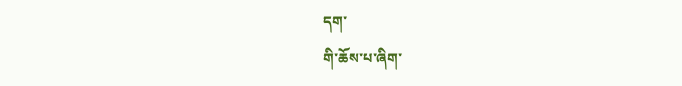དག་
གི་ཆོས་པ་ཞིག་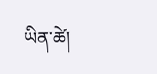ཡིན་ཚེ།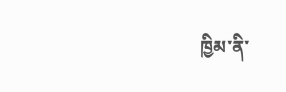ཁྱིམ་ནི་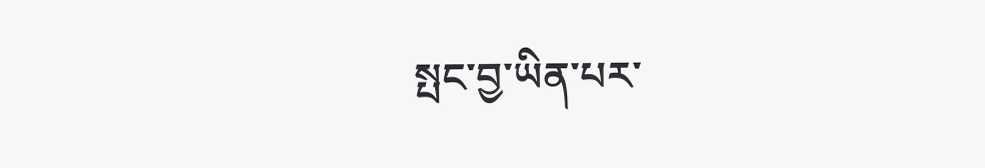སྤང་བྱ་ཡིན་པར་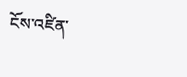ངོས་འཛིན་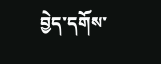བྱེད་དགོས་